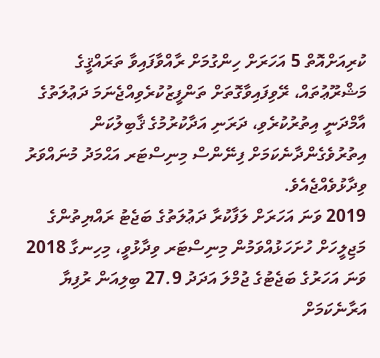ކުރިއަށްއޮތް 5 އަހަރަށް ހިންގުމަށް ރާއްވާފައިވާ ތަރައްޤީގެ މަޝްރޫޢުތައް، ރޭވިފައިވާގޮތަށް ތަންފީޒުކުރެވިއްޖެނަމަ ދަޢުލަތުގެ އާމްދަނީ އިތުރުކުރެވި، ދަރަނި އަދާކުރުމުގެ ޤާބިލުކަން އިތުރުވެގެންދާނެކަމަށް ފިނޭންސް މިނިސްޓަރ އަޙްމަދު މުނައްވަރު ވިދާޅުވެއްޖެއެވެ.
2019 ވަނަ އަހަރަށް ލަފާކުރާ ދަޢުލަތުގެ ބަޖެޓު ރައްޔިތުންގެ މަޖިލީހަށް ހުށަހަޅުއްވަމުން މިނިސްޓަރ ވިދާޅުވީ، މިހިނގާ 2018 ވަނަ އަހަރުގެ ބަޖެޓުގެ ޖުމްލަ އަދަދު 27.9 ބިލިއަން ރުފިޔާ އަރާނެކަމަށް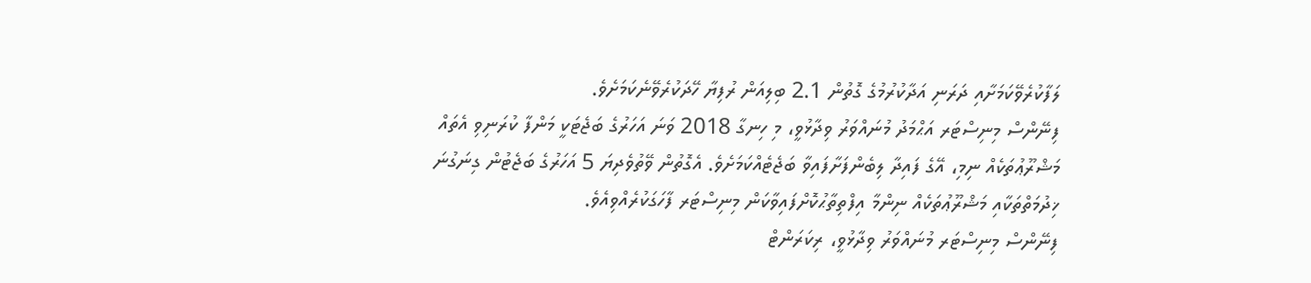ލަފާކުރެވޭކަމަށާއި ދަރަނި އަދާކުރުމުގެ ގޮތުން 2.1 ބިލިއަން ރުފިޔާ ހޭދަކުރެވޭނެކަމަށެވެ.
ފިނޭންސް މިނިސްޓަރ އަޙްމަދު މުނައްވަރު ވިދާޅުވީ، މި ހިނގާ 2018 ވަނަ އަހަރުގެ ބަޖެޓަކީ މަންފާ ކުރަނިވި އެތައް މަޝްރޫޢުތަކެއް ނިމި، އޭގެ ފައިދާ ލިބެންފަށާފައިވާ ބަޖެޓެއްކަމަށެވެ. އެގޮތުން ވޭތުވެދިޔަ 5 އަހަރުގެ ބަޖެޓުން ގިނަގުނަ ޚިދުމަތްތަކާއި މަޝްރޫޢުތަކެއް ނިންމާ އިފްތިތާޙުކޮށްފައިވާކަން މިނިސްޓަރ ފާހަގަކުރެއްވިއެވެ.
ފިނޭންސް މިނިސްޓަރ މުނައްވަރު ވިދާޅުވީ، ރިކަރަންޓް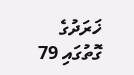ޚަރަދުގެ ގޮތުގައި 79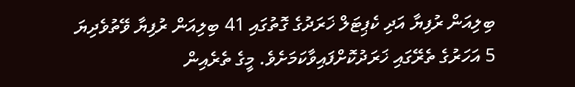ބިލިއަން ރުފިޔާ އަދި ކެޕިޓަލް ޚަރަދުގެ ގޮތުގައި 41 ބިލިއަން ރުފިޔާ ވޭތުވެދިޔަ 5 އަހަރުގެ ތެރޭގައި ޚަރަދުކޮށްފައިވާކަމަށެވެ. މީގެ ތެރެއިން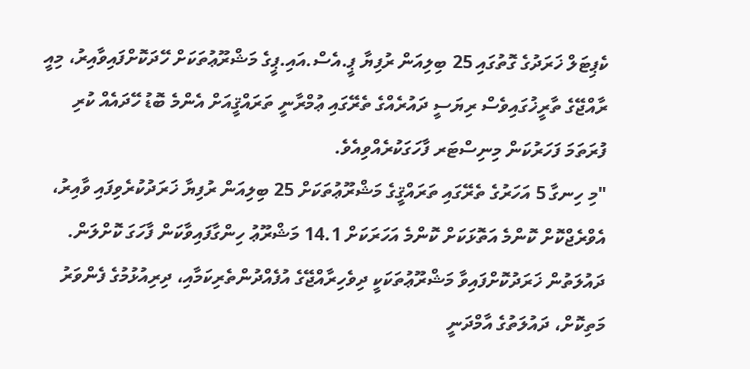ކެޕިޓަލް ޚަރަދުގެ ގޮތުގައި 25 ބިލިއަން ރުފިޔާ ޕީ.އެސް.އައި.ޕީގެ މަޝްރޫޢުތަކަށް ހޭދަކޮށްފައިވާއިރު، މިއީ ރާއްޖޭގެ ތާރީޚުގައިވެސް ރިޔަސީ ދައުރެއްގެ ތެރޭގައި ޢުމްރާނީ ތަރައްޤީއަށް އެންމެ ބޮޑު ހޭދައެއް ކުރި ފުރަތަމަ ފަހަރުކަން މިނިސްޓަރ ފާހަގަކުރެއްވިއެވެ.
"މި ހިނގާ 5 އަހަރުގެ ތެރޭގައި ތަރައްޤީގެ މަޝްރޫޢުތަކަށް 25 ބިލިއަން ރުފިޔާ ޚަރަދުކުރެވިފައި ވާއިރު، އެވްރެޖްކޮށް ކޮންމެ އަތޮޅަކަށް ކޮންމެ އަހަރަކަށް 14.1 މަޝްރޫޢު ހިންގާފައިވާކަން ފާހަގަ ކޮށްލަން. ދައުލަތުން ޚަރަދުކޮށްފައިވާ މަޝްރޫޢުތަކަކީ ދިވެހިރާއްޖޭގެ އުފެއްދުންތެރިކަމާއި، ދިރިއުޅުމުގެ ފެންވަރު މަތިކޮށް، ދައުލަތުގެ އާމްދަނީ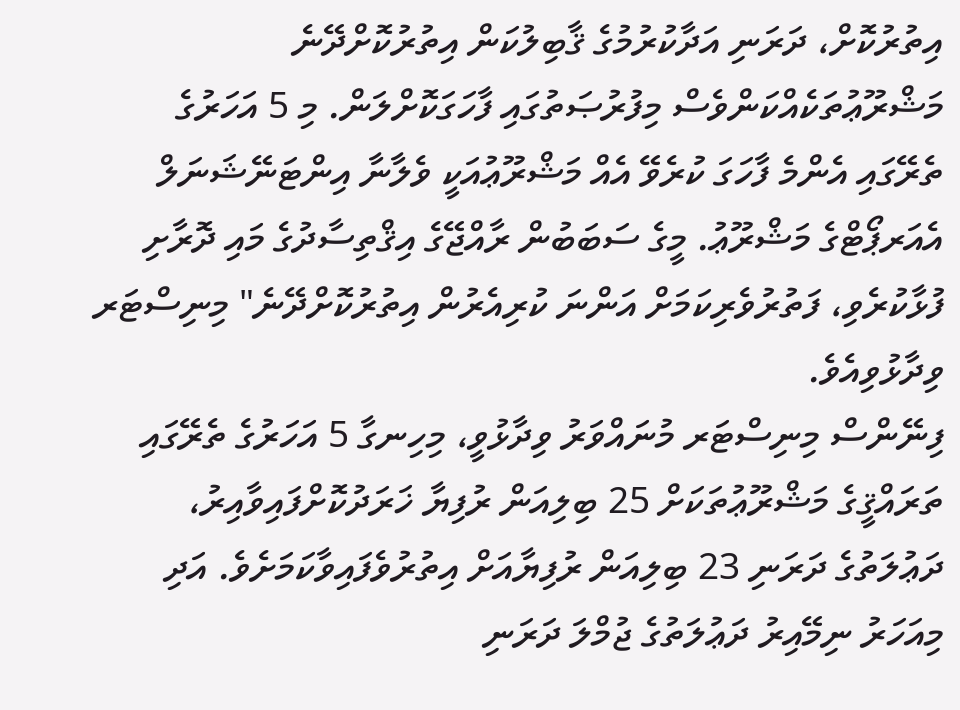އިތުރުކޮށް، ދަރަނި އަދާކުރުމުގެ ޤާބިލުކަން އިތުރުކޮށްދޭނެ މަޝްރޫޢުތަކެއްކަންވެސް މިފުރުޞަތުގައި ފާހަގަކޮށްލަން. މި 5 އަހަރުގެ ތެރޭގައި އެންމެ ފާހަގަ ކުރެވޭ އެއް މަޝްރޫޢުއަކީ ވެލާނާ އިންޓަނޭޝަނަލް އެއަރޕޯޓްގެ މަޝްރޫޢު. މީގެ ސަބަބުން ރާއްޖޭގެ އިޤްތިސާދުގެ މައި ދޮރާށި ފުޅާކުރެވި، ފަތުރުވެރިކަމަށް އަންނަ ކުރިއެރުން އިތުރުކޮށްދޭނެ" މިނިސްޓަރ ވިދާޅުވިއެވެ.
ފިނޭންސް މިނިސްޓަރ މުނައްވަރު ވިދާޅުވީ، މިހިނގާ 5 އަހަރުގެ ތެރޭގައި ތަރައްޤީގެ މަޝްރޫޢުތަކަށް 25 ބިލިއަން ރުފިޔާ ޚަރަދުކޮށްފައިވާއިރު، ދަޢުލަތުގެ ދަރަނި 23 ބިލިއަން ރުފިޔާއަށް އިތުރުވެފައިވާކަމަށެވެ. އަދި މިއަހަރު ނިމޭއިރު ދަޢުލަތުގެ ޖުމްލަ ދަރަނި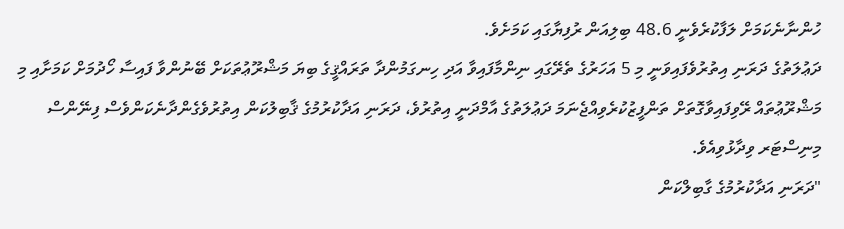ހުންނާނެކަމަށް ލަފާކުރެވެނީ 48.6 ބިލިއަން ރުފިޔާގައި ކަމަށެވެ.
ދަޢުލަތުގެ ދަރަނި އިތުރުވެފައިވަނީ މި 5 އަހަރުގެ ތެރޭގައި ނިންމާފައިވާ އަދި ހިނގަމުންދާ ތަރައްޤީގެ ބިޔަ މަޝްރޫޢުތަކަށް ބޭނުންވާ ފައިސާ ހޯދުމަށް ކަމަށާއި މި މަޝްރޫޢުތައް ރޭވިފައިވާގޮތަށް ތަންފީޒުކުރެވިއްޖެނަމަ ދަޢުލަތުގެ އާމްދަނީ އިތުރުވެ، ދަރަނި އަދާކުރުމުގެ ޤާބިލުކަން އިތުރުވެގެންދާނެކަންވެސް ފިނޭންސް މިނިސްޓަރ ވިދާޅުވިއެވެ.
"ދަރަނި އަދާކުރުމުގެ ގާބިލްކަން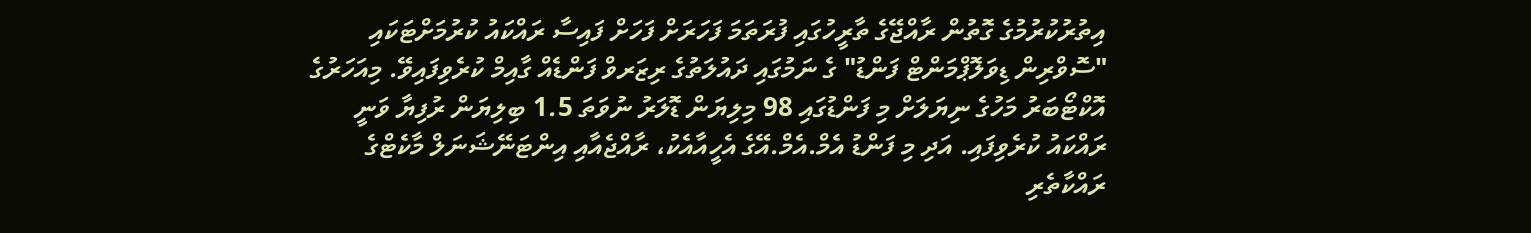އިތުރުކުރުމުގެ ގޮތުން ރާއްޖޭގެ ތާރީހުގައި ފުރަތަމަ ފަހަރަށް ފަހަށް ފައިސާ ރައްކައު ކުރުމަށްޓަކައި "ސޮވްރިން ޑިވަލޮޕްމަންޓް ފަންޑު" ގެ ނަމުގައި ދައުލަތުގެ ރިޒަރވް ފަންޑެއް ގާއިމް ކުރެވިފައިވޭ. މިއަހަރުގެ އޮކްޓޯބަރު މަހުގެ ނިޔަލަށް މި ފަންޑުގައި 98 މިލިޔަން ޑޮލަރު ނުވަތަ 1.5 ބިލިޔަން ރުފިޔާ ވަނީ ރައްކައު ކުރެވިފައި. އަދި މި ފަންޑު އެމް.އެމް.އޭގެ އެހީއާއެކު، ރާއްޖެއާއި އިންޓަނޭޝަނަލް މާކެޓްގެ ރައްކާތެރި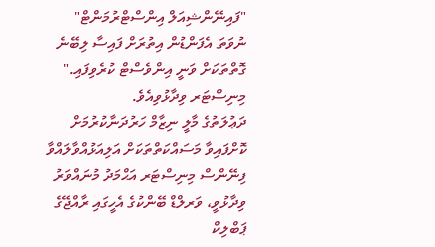"ފައިނޭންޝިއަލް އިންސްޓްރުމަންޓް" ނުވަތަ އެފަންޑުން އިތުރަށް ފައިސާ ލިބޭނެ ގޮތްތަކަށް ވަނީ އިންވެސްޓް ކުރެވިފައި." މިނިސްޓަރ ވިދާޅުވިއެވެ.
ދަޢުލަތުގެ މާލީ ނިޒާމް ހަރުދަނާކުރުމަށް ކޮށްފައިވާ މަސައްކަތްތަކަށް އަލިއަޅުއްވާލައްވާ ފިނޭންސް މިނިސްޓަރ އަޙްމަދު މުނައްވަރު ވިދާޅުވީ، ވަރލްޑް ބޭންކުގެ އެހީގައި ރާއްޖޭގެ ޕަބްލިކް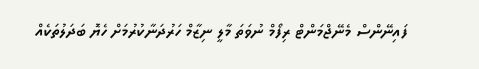ފައިނޭންސް މެނޭޖްމަންޓް ރިފޯމް ނުވަތަ މާލީ ނިޒާމް ހަރުދަނާކުރުމަށް ހެޔޮ ބަދަލުތަކެއް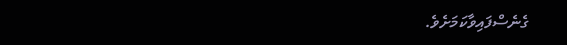ގެނެސްފައިވާކަމަށެވެ.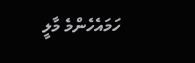ހަމައެހެންމެ މާލީ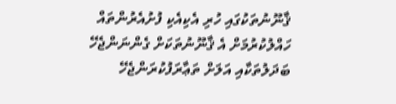ޤާނޫނުތަކުގައި ހުރި އެކިއެކި ފުށުއެރުންތައް ހައްލުކުރުމަށް އެ ޤާނޫނުތަކަށް ގެންނަންޖެހޭ ބަދަލުތަކާއި އަލަށް ތަޢާރަފުކުރަންޖެހޭ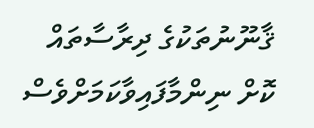ޤާނޫނުތަކުގެ ދިރާސާތައް ކޮށް ނިންމާފައިވާކަމަށްވެސް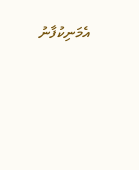އެމަނިކުފާނު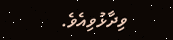ވިދާޅުވިއެވެ.